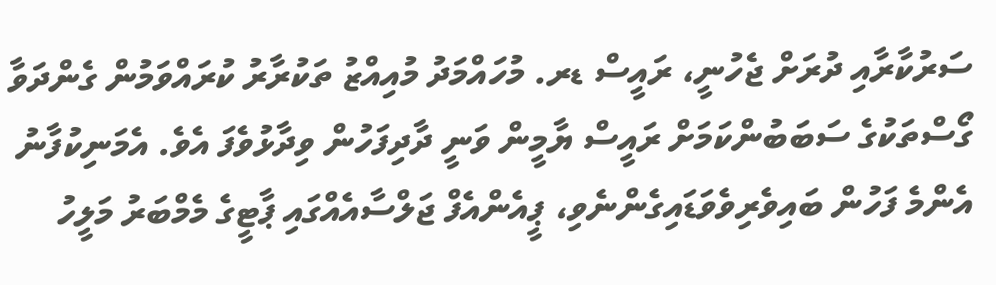ސަރުކާރާއި ދުރަށް ޖެހުނީ، ރައީސް ޑރ. މުހައްމަދު މުއިއްޒު ތަކުރާރު ކުރައްވަމުން ގެންދަވާ ގޯސްތަކުގެ ސަބަބުންކަމަށް ރައީސް ޔާމީން ވަނީ ދާދިފަހުން ވިދާޅުވެފަ އެވެ. އެމަނިކުފާނު އެންމެ ފަހުން ބައިވެރިވެވަޑައިގެންނެވި، ޕީއެންއެފް ޖަލްސާއެއްގައި ޕާޓީގެ މެމްބަރު މަލީހު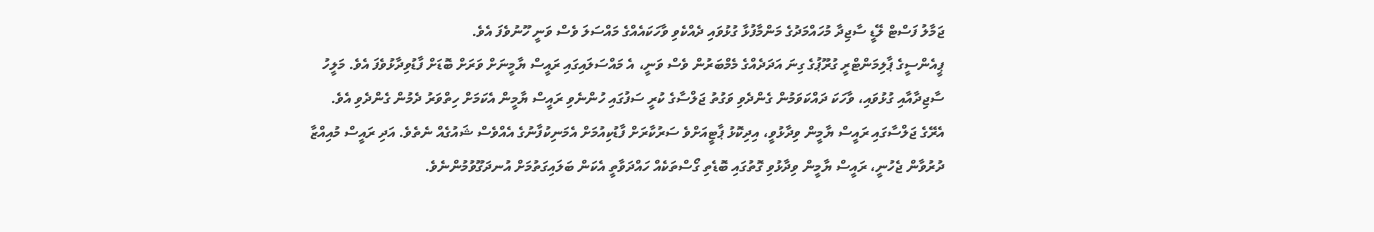ޖަމާލު ފަސްޓް ލޭޑީ ސާޖިދާ މުހައްމަދުގެ މަންމާފުޅާ ގުޅުވައި ދެއްކެވި ވާހަކައެއްގެ މައްސަލަ ވެސް ވަނީ ހޫނުވެފަ އެވެ.
ޕީއެންސީގެ ޕާލިމަންޓްރީ ގުރޫޕުގެ ގިނަ އަދަދެއްގެ މެމްބަރުން ވެސް ވަނީ، އެ މައްސަލައިގައި ރައީސް ޔާމީނަށް ވަރަށް ބޮޑަށް ފާޑުވިދާޅުވެފަ އެވެ. މަލީހު ސާޖިދާއާއި ގުޅުވައި، ވާހަކަ ދައްކަވަމުން ގެންދެވި ވަގުތު ޖަލްސާގެ ކުރީ ސަފުގައި ހުންނެވި ރައީސް ޔާމީން އެކަމަށް ހިތްވަރު ދެމުން ގެންދެވި އެވެ.
އެރޭގެ ޖަލްސާގައި ރައީސް ޔާމީން ވިދާޅުވީ، އިދިކޮޅު ޕާޓީއަށްވެ ސަރުކާރަށް ފާޑުކިއުމަށް އެމަނިކުފާނުގެ އެއްވެސް ޝައުގެއް ނެތެވެ. އަދި ރައީސް މުއިއްޒާ ދުރުވާން ޖެހުނީ، ރައީސް ޔާމީން ވިދާޅުވި ގޮތުގައި ބޮޑެތި ގޯސްތަކެއް ހައްދަވާތީ އެކަން ބަލައިގަތުމަށް އުނދަގޫވުމުންނެވެ.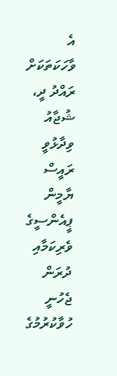އެ ވާހަކަތަކަށް ރައްދު ދީ، ޝުޖާއު ވިދާޅުވީ ރައީސް ޔާމީން ޕީއެންސީގެ ވެރިކަމާއި ދުރަން ޖެހުނީ ހުވާކުރުމުގެ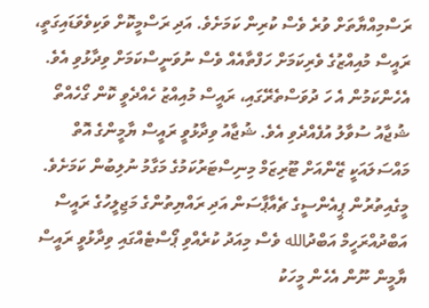ރަސްމިއްޔާތަށް ވުރެ ވެސް ކުރިން ކަމަށެވެ. އަދި ރަސްމީކޮށް ވަކިވެވަޑައިގަތީ، ރައީސް މުއިއްޒުގެ ވެރިކަމަށް ހަފްތާއެއް ވެސް ނުވަނީސްކަމަށް ވިދާޅުވި އެވެ.
އެހެންކަމުން އެ ހަ ދުވަސްތެރޭގައި، ރައީސް މުއިއްޒު ހެއްދެވީ ކޮން ގޯހެއްތޯ ޝުޖާއު ސުވާލު އުފެއްދެވި އެވެ. ޝުޖާއު ވިދާޅުވީ ރައީސް ޔާމީންގެ އޮތް މައްސަލައަކީ ޒޭންއަށް ޓޫރިޒަމް މިނިސްޓަރުކަމުގެ މަގާމު ނުލިބުން ކަމަށެވެ.
މީގެއިތުރުން ޕީއެންސީގެ ޗެއާޕާސަން އަދި ރައްޔިތުންގެ މަޖިލީހުގެ ރައީސް އަބްދުއްރަހީމް އަބްދުالله ވެސް މިއަދު ކުރެއްވި ޕޯސްޓެއްގައި ވިދާޅުވީ ރައީސް ޔާމީން ނޫން އެހެން މީހަކު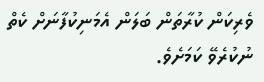ވެރިކަން ކުރާތަން ބަލަން އެމަނިކުފާނަށް ކެތް ނުކުރެވޭ ކަމަށެވެ.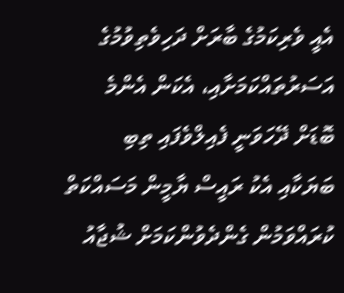އެއީ ވެރިކަމުގެ ބާރަށް ދަހިވެތިވުމުގެ އަސަރުތައްކަމަށާއި، އެކަން އެންމެ ބޮޑަށް ދޭހަވަނީ ފެއިލްވެފައި ތިބި ބަޔަކާއި އެކު ރައީސް ޔާމީން މަސައްކަތް ކުރައްވަމުން ގެންދެވުންކަމަށް ޝުޖާއު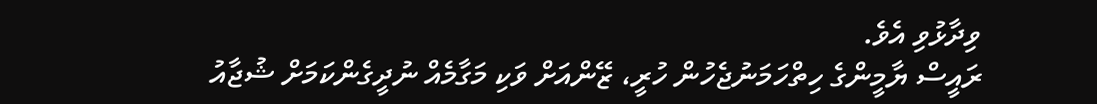ވިދާޅުވި އެވެ.
ރައީސް ޔާމީންގެ ހިތްހަމަނުޖެހުން ހުރީ، ޒޭންއަށް ވަކި މަގާމެއް ނުދީގެންކަމަށް ޝުޖާއު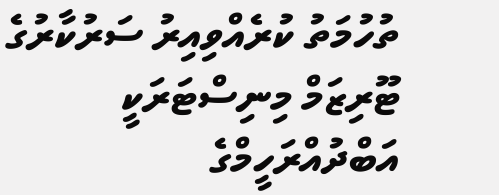ތުހުމަތު ކުރެއްވިއިރު ސަރުކާރުގެ ޓޫރިޒަމް މިނިސްޓަރަކީ އަބްދުއްރަހީމްގެ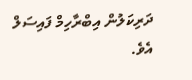ދަރިކަލުން އިބްރާހިމް ފައިސަލް އެވެ.